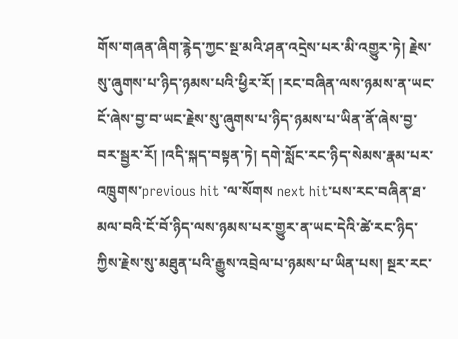གོས་གཞན་ཞིག་རྙེད་ཀྱང་སྔ་མའི་ཤན་འདྲེས་པར་མི་འགྱུར་ཏེ། རྗེས་སུ་ཞུགས་པ་ཉིད་ཉམས་པའི་ཕྱིར་རོ། །རང་བཞིན་ལས་ཉམས་ན་ཡང་ངོ་ཞེས་བྱ་བ་ཡང་རྗེས་སུ་ཞུགས་པ་ཉིད་ཉམས་པ་ཡིན་ནོ་ཞེས་བྱ་བར་སྦྱར་རོ། །འདི་སྐད་བསྟན་ཏེ། དགེ་སློང་རང་ཉིད་སེམས་རྣམ་པར་འཁྲུགས་previous hit ་ལ་སོགས next hit་པས་རང་བཞིན་ཐ་མལ་བའི་ངོ་བོ་ཉིད་ལས་ཉམས་པར་གྱུར་ན་ཡང་དེའི་ཚེ་རང་ཉིད་ཀྱིས་རྗེས་སུ་མཐུན་པའི་རྒྱུས་འབྲེལ་པ་ཉམས་པ་ཡིན་པས། སྔར་རང་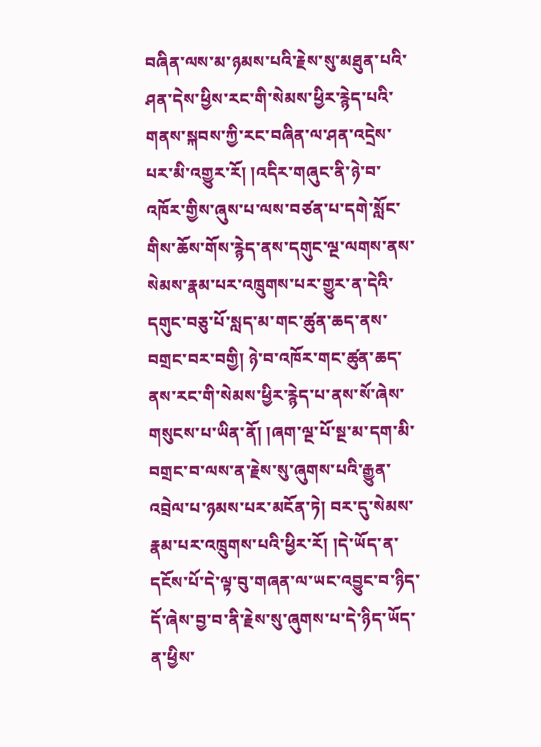བཞིན་ལས་མ་ཉམས་པའི་རྗེས་སུ་མཐུན་པའི་ཤན་དེས་ཕྱིས་རང་གི་སེམས་ཕྱིར་རྙེད་པའི་གནས་སྐབས་ཀྱི་རང་བཞིན་ལ་ཤན་འདྲེས་པར་མི་འགྱུར་རོ། །འདིར་གཞུང་ནི་ཉེ་བ་འཁོར་གྱིས་ཞུས་པ་ལས་བཙན་པ་དགེ་སློང་གིས་ཆོས་གོས་རྙེད་ནས་དགུང་ལྔ་ལགས་ནས་སེམས་རྣམ་པར་འཁྲུགས་པར་གྱུར་ན་དེའི་དགུང་བཅུ་པོ་སླད་མ་གང་ཚུན་ཆད་ནས་བགྲང་བར་བགྱི། ཉེ་བ་འཁོར་གང་ཚུན་ཆད་ནས་རང་གི་སེམས་ཕྱིར་རྙེད་པ་ནས་སོ་ཞེས་གསུངས་པ་ཡིན་ནོ། །ཞག་ལྔ་པོ་སྔ་མ་དག་མི་བགྲང་བ་ལས་ན་རྗེས་སུ་ཞུགས་པའི་རྒྱུན་འབྲེལ་པ་ཉམས་པར་མངོན་ཏེ། བར་དུ་སེམས་རྣམ་པར་འཁྲུགས་པའི་ཕྱིར་རོ། །དེ་ཡོད་ན་དངོས་པོ་དེ་ལྟ་བུ་གཞན་ལ་ཡང་འབྱུང་བ་ཉིད་དོ་ཞེས་བྱ་བ་ནི་རྗེས་སུ་ཞུགས་པ་དེ་ཉིད་ཡོད་ན་ཕྱིས་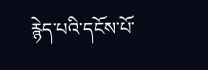རྙེད་པའི་དངོས་པོ་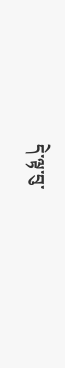དེ་ལྟ་བུ་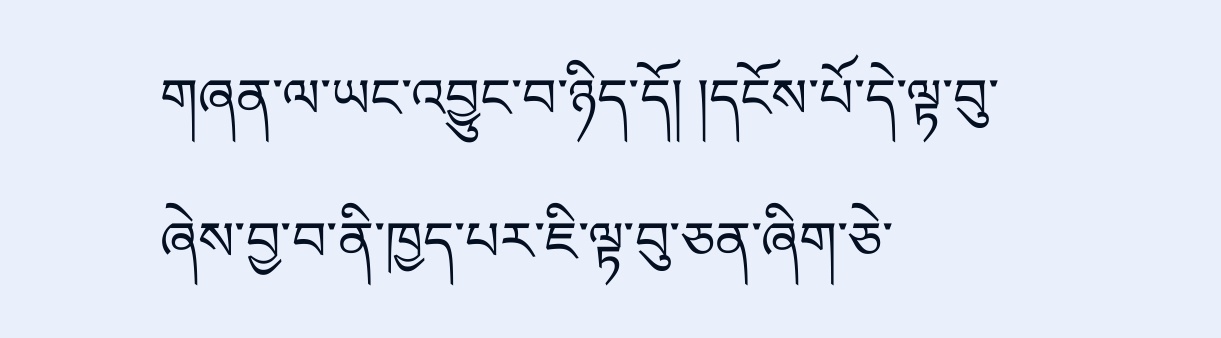གཞན་ལ་ཡང་འབྱུང་བ་ཉིད་དོ། །དངོས་པོ་དེ་ལྟ་བུ་ཞེས་བྱ་བ་ནི་ཁྱད་པར་ཇི་ལྟ་བུ་ཅན་ཞིག་ཅེ་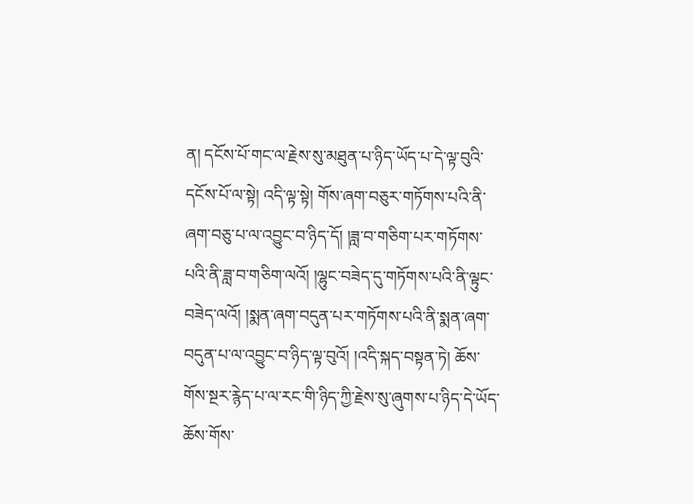ན། དངོས་པོ་གང་ལ་རྗེས་སུ་མཐུན་པ་ཉིད་ཡོད་པ་དེ་ལྟ་བུའི་དངོས་པོ་ལ་སྟེ། འདི་ལྟ་སྟེ། གོས་ཞག་བཅུར་གཏོགས་པའི་ནི་ཞག་བཅུ་པ་ལ་འབྱུང་བ་ཉིད་དོ། །ཟླ་བ་གཅིག་པར་གཏོགས་པའི་ནི་ཟླ་བ་གཅིག་ལའོ། །ལྷུང་བཟེད་དུ་གཏོགས་པའི་ནི་ལྟུང་བཟེད་ལའོ། །སྨན་ཞག་བདུན་པར་གཏོགས་པའི་ནི་སྨན་ཞག་བདུན་པ་ལ་འབྱུང་བ་ཉིད་ལྟ་བུའོ། །འདི་སྐད་བསྟན་ཏེ། ཆོས་གོས་སྔར་རྙེད་པ་ལ་རང་གི་ཉིད་ཀྱི་རྗེས་སུ་ཞུགས་པ་ཉིད་དེ་ཡོད་ཆོས་གོས་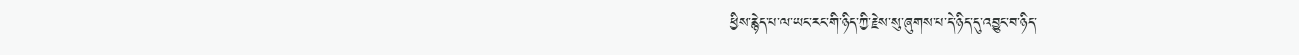ཕྱིས་རྙེད་པ་ལ་ཡང་རང་གི་ཉིད་ཀྱི་རྗེས་སུ་ཞུགས་པ་དེ་ཉིད་དུ་འབྱུང་བ་ཉིད་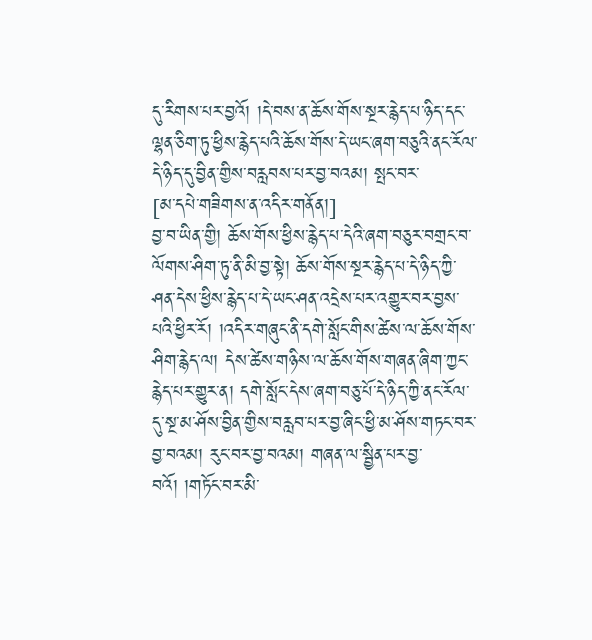དུ་རིགས་པར་བྱའོ། །དེ་བས་ན་ཆོས་གོས་སྔར་རྙེད་པ་ཉིད་དང་ལྷན་ཅིག་ཏུ་ཕྱིས་རྙེད་པའི་ཆོས་གོས་དེ་ཡང་ཞག་བཅུའི་ནང་རོལ་དེ་ཉིད་དུ་བྱིན་གྱིས་བརླབས་པར་བྱ་བའམ། སྤང་བར་
[མ་དཔེ་གཟིགས་ན་འདིར་གནོན།]
བྱ་བ་ཡིན་གྱི། ཆོས་གོས་ཕྱིས་རྙེད་པ་དེའི་ཞག་བཅུར་བགྲང་བ་ལོགས་ཤིག་ཏུ་ནི་མི་བྱ་སྟེ། ཆོས་གོས་སྔར་རྙེད་པ་དེ་ཉིད་ཀྱི་ཤན་དེས་ཕྱིས་རྙེད་པ་དེ་ཡང་ཤན་འདྲེས་པར་འགྱུར་བར་བྱས་པའི་ཕྱིར་རོ། །འདིར་གཞུང་ནི་དགེ་སློང་གིས་ཚེས་ལ་ཆོས་གོས་ཤིག་རྙེད་ལ། དེས་ཚེས་གཉིས་ལ་ཆོས་གོས་གཞན་ཞིག་ཀྱང་རྙེད་པར་གྱུར་ན། དགེ་སློང་དེས་ཞག་བཅུ་པོ་དེ་ཉིད་ཀྱི་ནང་རོལ་དུ་སྔ་མ་ཤོས་བྱིན་གྱིས་བརླབ་པར་བྱ་ཞིང་ཕྱི་མ་ཤོས་གཏང་བར་བྱ་བའམ། རུང་བར་བྱ་བའམ། གཞན་ལ་སྦྱིན་པར་བྱ་བའོ། །གཏོང་བར་མི་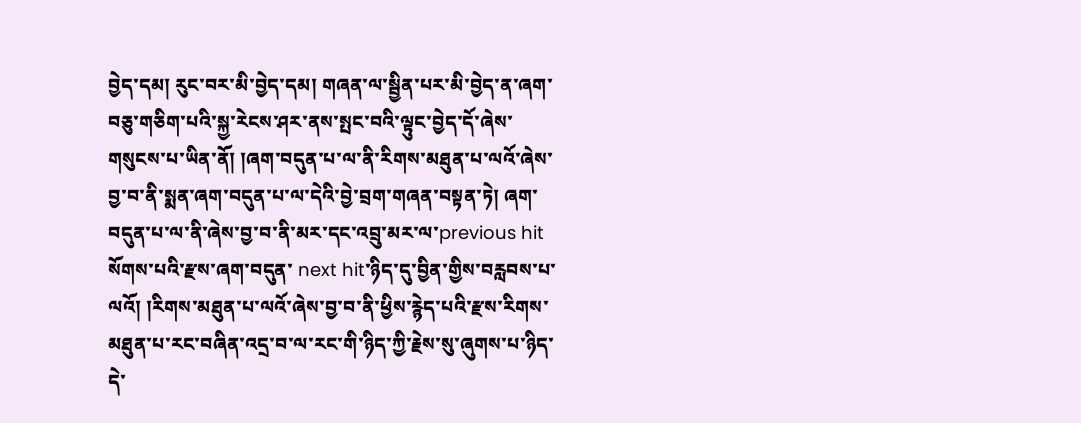བྱེད་དམ། རུང་བར་མི་བྱེད་དམ། གཞན་ལ་སྦྱིན་པར་མི་བྱེད་ན་ཞག་བཅུ་གཅིག་པའི་སྐྱ་རེངས་ཤར་ནས་སྤང་བའི་ལྟུང་བྱེད་དོ་ཞེས་གསུངས་པ་ཡིན་ནོ། །ཞག་བདུན་པ་ལ་ནི་རིགས་མཐུན་པ་ལའོ་ཞེས་བྱ་བ་ནི་སྨན་ཞག་བདུན་པ་ལ་དེའི་བྱེ་བྲག་གཞན་བསྟན་ཏེ། ཞག་བདུན་པ་ལ་ནི་ཞེས་བྱ་བ་ནི་མར་དང་འབྲུ་མར་ལ་previous hit སོགས་པའི་རྫས་ཞག་བདུན་ next hit་ཉིད་དུ་བྱིན་གྱིས་བརླབས་པ་ལའོ། །རིགས་མཐུན་པ་ལའོ་ཞེས་བྱ་བ་ནི་ཕྱིས་རྙེད་པའི་རྫས་རིགས་མཐུན་པ་རང་བཞིན་འདྲ་བ་ལ་རང་གི་ཉིད་ཀྱི་རྗེས་སུ་ཞུགས་པ་ཉིད་དེ་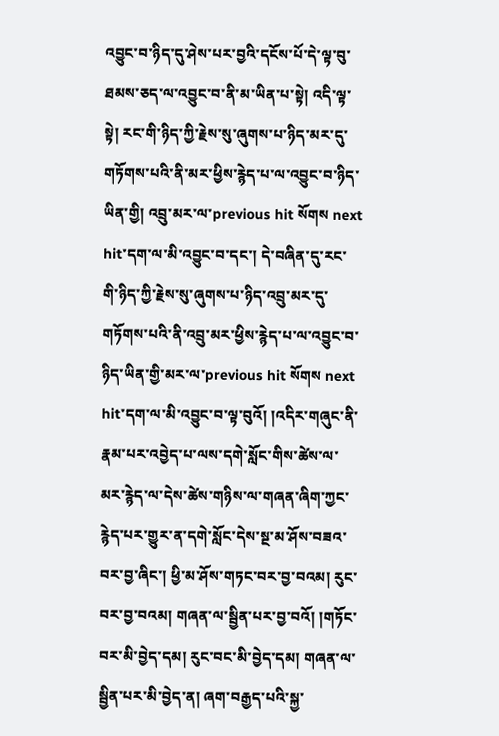འབྱུང་བ་ཉིད་དུ་ཤེས་པར་བྱའི་དངོས་པོ་དེ་ལྟ་བུ་ཐམས་ཅད་ལ་འབྱུང་བ་ནི་མ་ཡིན་པ་སྟེ། འདི་ལྟ་སྟེ། རང་གི་ཉིད་ཀྱི་རྗེས་སུ་ཞུགས་པ་ཉིད་མར་དུ་གཏོགས་པའི་ནི་མར་ཕྱིས་རྙེད་པ་ལ་འབྱུང་བ་ཉིད་ཡིན་གྱི། འབྲུ་མར་ལ་previous hit སོགས next hit་དག་ལ་མི་འབྱུང་བ་དང་། དེ་བཞིན་དུ་རང་གི་ཉིད་ཀྱི་རྗེས་སུ་ཞུགས་པ་ཉིད་འབྲུ་མར་དུ་གཏོགས་པའི་ནི་འབྲུ་མར་ཕྱིས་རྙེད་པ་ལ་འབྱུང་བ་ཉིད་ཡིན་གྱི་མར་ལ་previous hit སོགས next hit་དག་ལ་མི་འབྱུང་བ་ལྟ་བུའོ། །འདིར་གཞུང་ནི་རྣམ་པར་འབྱེད་པ་ལས་དགེ་སློང་གིས་ཚེས་ལ་མར་རྙེད་ལ་དེས་ཚེས་གཉིས་ལ་གཞན་ཞིག་ཀྱང་རྙེད་པར་གྱུར་ན་དགེ་སློང་དེས་སྔ་མ་ཤོས་བཟའ་བར་བྱ་ཞིང་། ཕྱི་མ་ཤོས་གཏང་བར་བྱ་བའམ། རུང་བར་བྱ་བའམ། གཞན་ལ་སྦྱིན་པར་བྱ་བའོ། །གཏོང་བར་མི་བྱེད་དམ། རུང་བང་མི་བྱེད་དམ། གཞན་ལ་སྦྱིན་པར་མི་བྱེད་ན། ཞག་བརྒྱད་པའི་སྐྱ་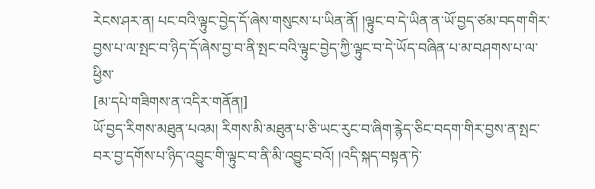རེངས་ཤར་ན། པང་བའི་ལྟུང་བྱེད་དོ་ཞེས་གསུངས་པ་ཡིན་ནོ། །ལྟུང་བ་དེ་ཡིན་ན་ཡོ་བྱད་ཙམ་བདག་གིར་བྱས་པ་ལ་སྤང་བ་ཉིད་དོ་ཞེས་བྱ་བ་ནི་སྤང་བའི་ལྟུང་བྱེད་ཀྱི་ལྟུང་བ་དེ་ཡོད་བཞིན་པ་མ་བཤགས་པ་ལ་ཕྱིས་
[མ་དཔེ་གཟིགས་ན་འདིར་གནོན།]
ཡོ་བྱད་རིགས་མཐུན་པའམ། རིགས་མི་མཐུན་པ་ཅི་ཡང་རུང་བ་ཞིག་རྙེད་ཅིང་བདག་གིར་བྱས་ན་སྤང་བར་བྱ་དགོས་པ་ཉིད་འབྱུང་གི་ལྟུང་བ་ནི་མི་འབྱུང་བའོ། །འདི་སྐད་བསྟན་ཏེ་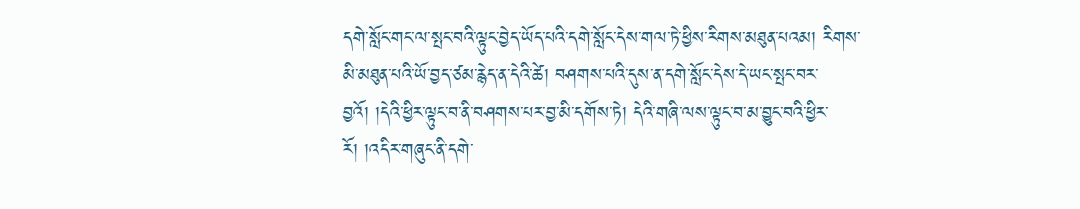དགེ་སློང་གང་ལ་སྤང་བའི་ལྟུང་བྱེད་ཡོད་པའི་དགེ་སློང་དེས་གལ་ཏེ་ཕྱིས་རིགས་མཐུན་པའམ། རིགས་མི་མཐུན་པའི་ཡོ་བྱད་ཙམ་རྙེད་ན་དེའི་ཚེ། བཤགས་པའི་དུས་ན་དགེ་སློང་དེས་དེ་ཡང་སྤང་བར་བྱའོ། །དེའི་ཕྱིར་ལྟུང་བ་ནི་བཤགས་པར་བྱ་མི་དགོས་ཏེ། དེའི་གཞི་ལས་ལྟུང་བ་མ་བྱུང་བའི་ཕྱིར་རོ། །འདིར་གཞུང་ནི་དགེ་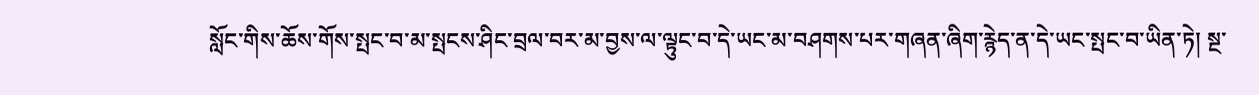སློང་གིས་ཆོས་གོས་སྤང་བ་མ་སྤངས་ཤིང་བྲལ་བར་མ་བྱས་ལ་ལྟུང་བ་དེ་ཡང་མ་བཤགས་པར་གཞན་ཞིག་རྙེད་ན་དེ་ཡང་སྤང་བ་ཡིན་ཏེ། སྔ་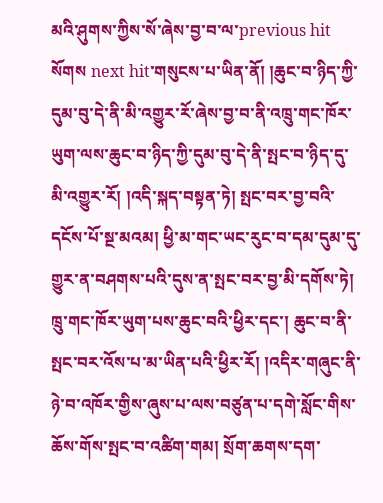མའི་ཤུགས་ཀྱིས་སོ་ཞེས་བྱ་བ་ལ་previous hit སོགས next hit་གསུངས་པ་ཡིན་ནོ། །ཆུང་བ་ཉིད་ཀྱི་དུམ་བུ་དེ་ནི་མི་འགྱུར་རོ་ཞེས་བྱ་བ་ནི་འཁྲུ་གང་ཁོར་ཡུག་ལས་ཆུང་བ་ཉིད་ཀྱི་དུམ་བུ་དེ་ནི་སྤང་བ་ཉིད་དུ་མི་འགྱུར་རོ། །འདི་སྐད་བསྟན་ཏེ། སྤང་བར་བྱ་བའི་དངོས་པོ་སྔ་མའམ། ཕྱི་མ་གང་ཡང་རུང་བ་དམ་དུམ་དུ་གྱུར་ན་བཤགས་པའི་དུས་ན་སྤང་བར་བྱ་མི་དགོས་ཏེ། ཁྲུ་གང་ཁོར་ཡུག་པས་ཆུང་བའི་ཕྱིར་དང་། ཆུང་བ་ནི་སྤང་བར་འོས་པ་མ་ཡིན་པའི་ཕྱིར་རོ། །འདིར་གཞུང་ནི་ཉེ་བ་འཁོར་གྱིས་ཞུས་པ་ལས་བཙུན་པ་དགེ་སློང་གིས་ཆོས་གོས་སྤང་བ་འཚིག་གམ། སྲོག་ཆགས་དག་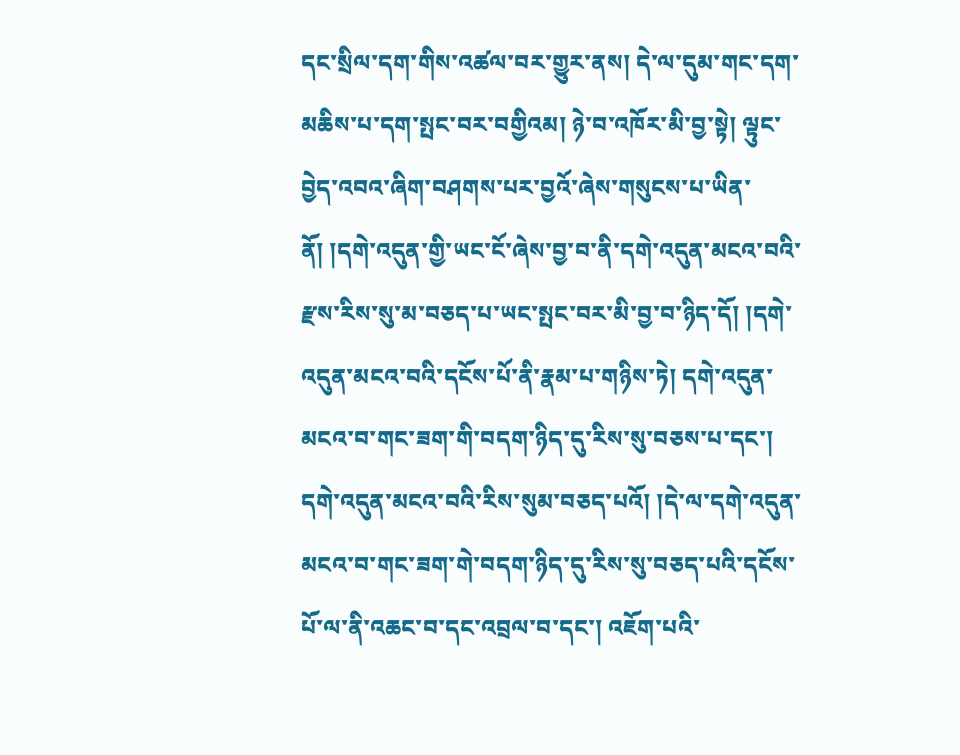དང་སྲིལ་དག་གིས་འཚལ་བར་གྱུར་ནས། དེ་ལ་དུམ་གང་དག་མཆིས་པ་དག་སྤང་བར་བགྱིའམ། ཉེ་བ་འཁོར་མི་བྱ་སྟེ། ལྟུང་བྱེད་འབའ་ཞིག་བཤགས་པར་བྱའོ་ཞེས་གསུངས་པ་ཡིན་ནོ། །དགེ་འདུན་གྱི་ཡང་ངོ་ཞེས་བྱ་བ་ནི་དགེ་འདུན་མངའ་བའི་རྫས་རིས་སུ་མ་བཅད་པ་ཡང་སྤང་བར་མི་བྱ་བ་ཉིད་དོ། །དགེ་འདུན་མངའ་བའི་དངོས་པོ་ནི་རྣམ་པ་གཉིས་ཏེ། དགེ་འདུན་མངའ་བ་གང་ཟག་གི་བདག་ཉིད་དུ་རིས་སུ་བཅས་པ་དང་། དགེ་འདུན་མངའ་བའི་རིས་སུམ་བཅད་པའོ། །དེ་ལ་དགེ་འདུན་མངའ་བ་གང་ཟག་གེ་བདག་ཉིད་དུ་རིས་སུ་བཅད་པའི་དངོས་པོ་ལ་ནི་འཆང་བ་དང་འབྲལ་བ་དང་། འཇོག་པའི་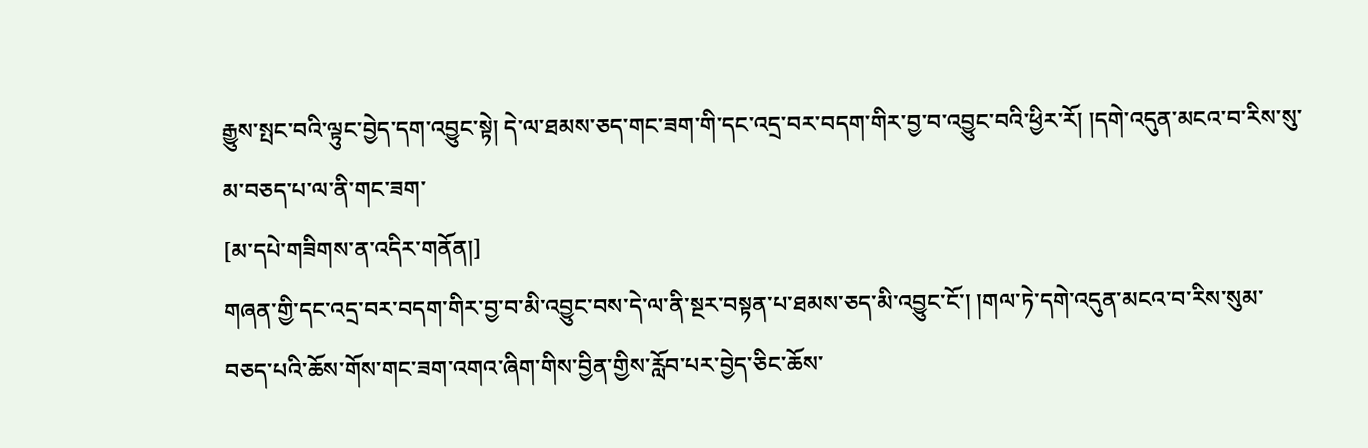རྒྱུས་སྤང་བའི་ལྟུང་བྱེད་དག་འབྱུང་སྟེ། དེ་ལ་ཐམས་ཅད་གང་ཟག་གི་དང་འདྲ་བར་བདག་གིར་བྱ་བ་འབྱུང་བའི་ཕྱིར་རོ། །དགེ་འདུན་མངའ་བ་རིས་སུ་མ་བཅད་པ་ལ་ནི་གང་ཟག་
[མ་དཔེ་གཟིགས་ན་འདིར་གནོན།]
གཞན་གྱི་དང་འདྲ་བར་བདག་གིར་བྱ་བ་མི་འབྱུང་བས་དེ་ལ་ནི་སྔར་བསྟན་པ་ཐམས་ཅད་མི་འབྱུང་ངོ་། །གལ་ཏེ་དགེ་འདུན་མངའ་བ་རིས་སུམ་བཅད་པའི་ཆོས་གོས་གང་ཟག་འགའ་ཞིག་གིས་བྱིན་གྱིས་རློབ་པར་བྱེད་ཅིང་ཆོས་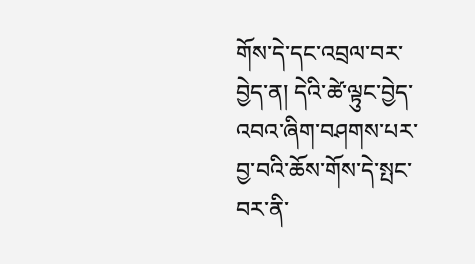གོས་དེ་དང་འབྲལ་བར་བྱེད་ན། དེའི་ཚེ་ལྟུང་བྱེད་འབའ་ཞིག་བཤགས་པར་བྱ་བའི་ཆོས་གོས་དེ་སྤང་བར་ནི་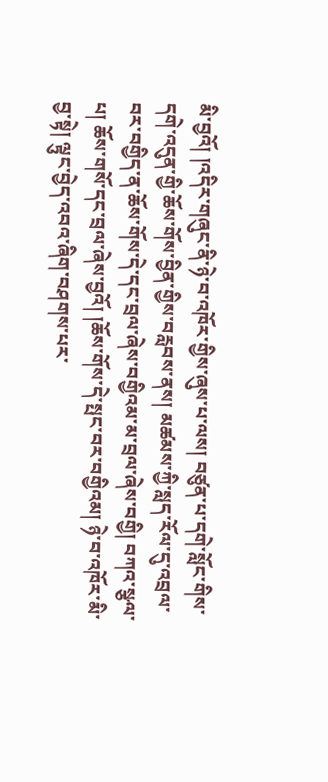མི་བྱའོ། །འདིར་གཞུང་ནི་ཉེ་བ་འཁོར་གྱིས་ཞུས་པ་ལས། བཙུན་པ་དགེ་སློང་གིས་དགེ་འདུན་གྱི་ཆོས་གོས་བྱིན་གྱིས་བརླབས་ནས། མཚམས་ཀྱི་སླད་རོལ་དུ་འབྲལ་བར་བགྱིད་ན་ཆོས་གོས་དེ་དང་བྲལ་ཞེས་བགྱིའམ་མ་བྲལ་ཞེས་བགྱི། བཀའ་སྩལ་པ། ཆོས་གསོ་དང་བྲལ་ཞེས་བྱའོ། །ཆོས་གོས་དེ་སྤང་བར་བགྱིའམ། ཉེ་བ་འཁོར་མི་བྱ་སྟེ། ལྟུང་བྱེད་འབའ་ཞིག་བཤགས་པར་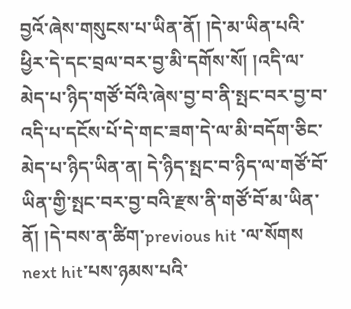བྱའོ་ཞེས་གསུངས་པ་ཡིན་ནོ། །དེ་མ་ཡིན་པའི་ཕྱིར་དེ་དང་བྲལ་བར་བྱ་མི་དགོས་སོ། །འདི་ལ་མེད་པ་ཉིད་གཙོ་བོའི་ཞེས་བྱ་བ་ནི་སྤང་བར་བྱ་བ་འདི་པ་དངོས་པོ་དེ་གང་ཟག་དེ་ལ་མི་བདོག་ཅིང་མེད་པ་ཉིད་ཡིན་ན། དེ་ཉིད་སྤང་བ་ཉིད་ལ་གཙོ་བོ་ཡིན་གྱི་སྤང་བར་བྱ་བའི་རྫས་ནི་གཙོ་བོ་མ་ཡིན་ནོ། །དེ་བས་ན་ཚིག་previous hit ་ལ་སོགས next hit་པས་ཉམས་པའི་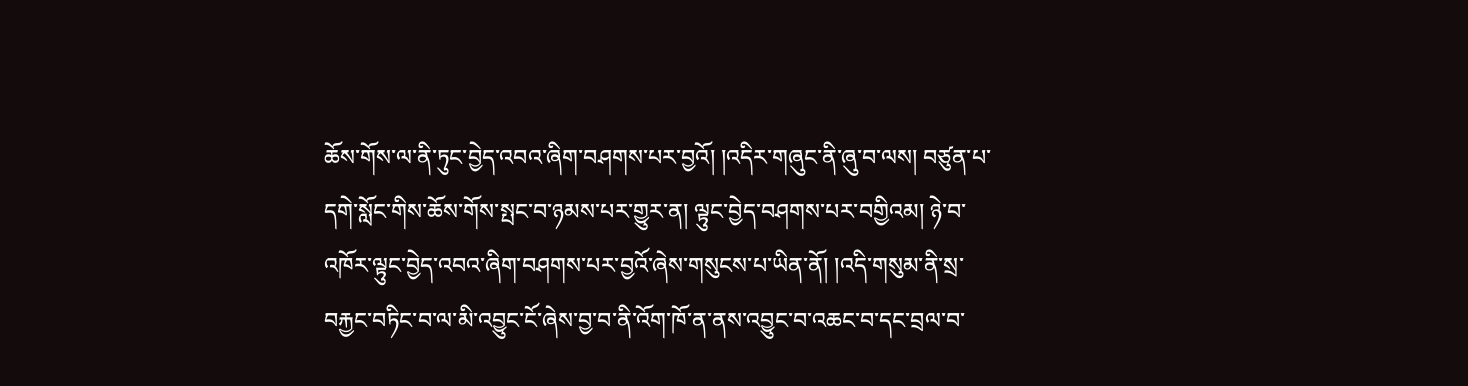ཆོས་གོས་ལ་ནི་ཏུང་བྱེད་འབའ་ཞིག་བཤགས་པར་བྱའོ། །འདིར་གཞུང་ནི་ཞུ་བ་ལས། བཙུན་པ་དགེ་སློང་གིས་ཆོས་གོས་སྤང་བ་ཉམས་པར་གྱུར་ན། ལྟུང་བྱེད་བཤགས་པར་བགྱིའམ། ཉེ་བ་འཁོར་ལྟུང་བྱེད་འབའ་ཞིག་བཤགས་པར་བྱའོ་ཞེས་གསུངས་པ་ཡིན་ནོ། །འདི་གསུམ་ནི་སྲ་བརྐྱང་བཏིང་བ་ལ་མི་འབྱུང་ངོ་ཞེས་བྱ་བ་ནི་འོག་ཁོ་ན་ནས་འབྱུང་བ་འཆང་བ་དང་བྲལ་བ་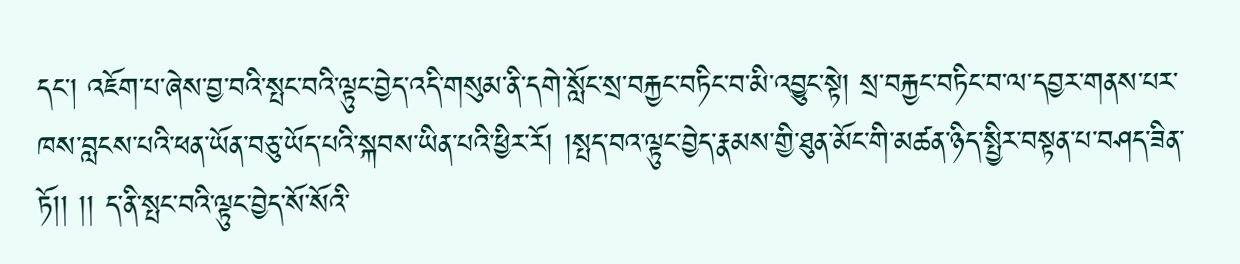དང་། འཇོག་པ་ཞེས་བྱ་བའི་སྤང་བའི་ལྟུང་བྱེད་འདི་གསུམ་ནི་དགེ་སློང་སྲ་བརྐྱང་བཏིང་བ་མི་འབྱུང་སྟེ། སྲ་བརྐྱང་བཏིང་བ་ལ་དབྱར་གནས་པར་ཁས་བླངས་པའི་ཕན་ཡོན་བཅུ་ཡོད་པའི་སྐབས་ཡིན་པའི་ཕྱིར་རོ། །སྤད་བའ་ལྟུང་བྱེད་རྣམས་གྱི་ཐུན་མོང་གི་མཚན་ཉིད་སྤྱིར་བསྟན་པ་བཤད་ཟིན་ཏོ།། །། ད་ནི་སྤང་བའི་ལྟུང་བྱེད་སོ་སོའི་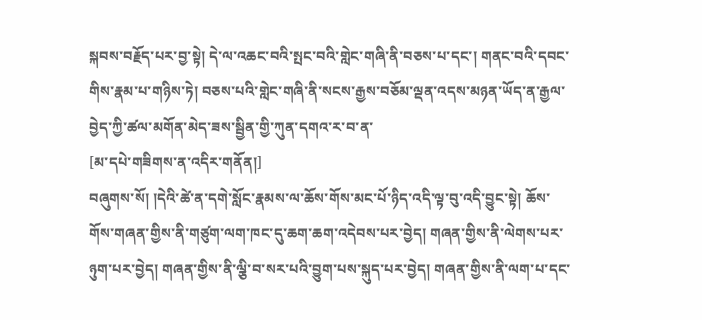སྐབས་བརྗོད་པར་བྱ་སྟེ། དེ་ལ་འཆང་བའི་སྤང་བའི་གླེང་གཞི་ནི་བཅས་པ་དང་། གནང་བའི་དབང་གིས་རྣམ་པ་གཉིས་ཏེ། བཅས་པའི་གླེང་གཞི་ནི་སངས་རྒྱས་བཅོམ་ལྡན་འདས་མཉན་ཡོད་ན་རྒྱལ་བྱེད་ཀྱི་ཚལ་མགོན་མེད་ཟས་སྦྱིན་གྱི་ཀུན་དགའ་ར་བ་ན་
[མ་དཔེ་གཟིགས་ན་འདིར་གནོན།]
བཞུགས་སོ། །དེའི་ཚེ་ན་དགེ་སློང་རྣམས་ལ་ཆོས་གོས་མང་པོ་ཉིད་འདི་ལྟ་བུ་འདི་བྱུང་སྟེ། ཆོས་གོས་གཞན་གྱིས་ནི་གཙུག་ལག་ཁང་དུ་ཆག་ཆག་འདེབས་པར་བྱེད། གཞན་གྱིས་ནི་ལེགས་པར་ཉུག་པར་བྱེད། གཞན་གྱིས་ནི་ལྕི་བ་སར་པའི་བྱུག་པས་སྐུད་པར་བྱེད། གཞན་གྱིས་ནི་ལག་པ་དང་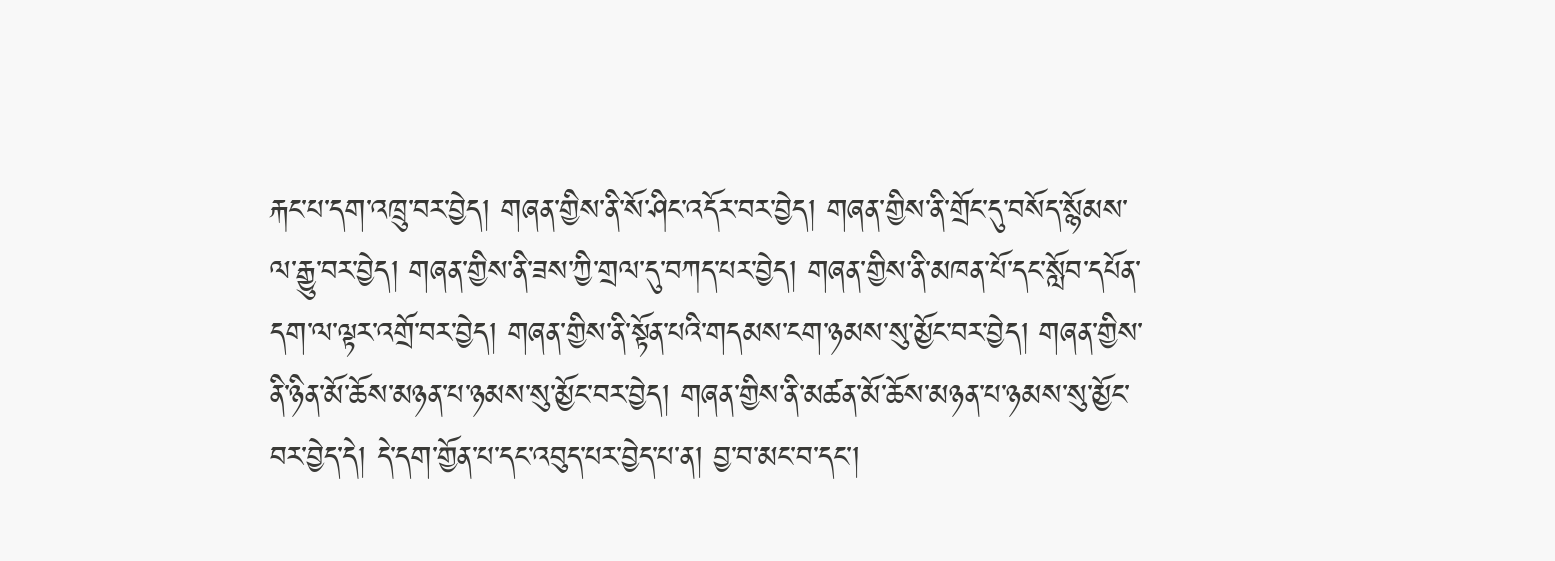རྐང་པ་དག་འཁྲུ་བར་བྱེད། གཞན་གྱིས་ནི་སོ་ཤིང་འདོར་བར་བྱེད། གཞན་གྱིས་ནི་གྲོང་དུ་བསོད་སྙོམས་ལ་རྒྱུ་བར་བྱེད། གཞན་གྱིས་ནི་ཟས་ཀྱི་གྲལ་དུ་བཀད་པར་བྱེད། གཞན་གྱིས་ནི་མཁན་པོ་དང་སློབ་དཔོན་དག་ལ་ལྟར་འགྲོ་བར་བྱེད། གཞན་གྱིས་ནི་སྟོན་པའི་གདམས་ངག་ཉམས་སུ་མྱོང་བར་བྱེད། གཞན་གྱིས་ནི་ཉིན་མོ་ཆོས་མཉན་པ་ཉམས་སུ་མྱོང་བར་བྱེད། གཞན་གྱིས་ནི་མཚན་མོ་ཆོས་མཉན་པ་ཉམས་སུ་མྱོང་བར་བྱེད་དེ། དེ་དག་གྱོན་པ་དང་འབུད་པར་བྱེད་པ་ན། བྱ་བ་མང་བ་དང་།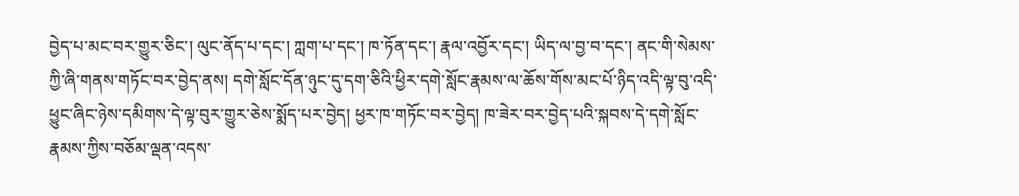བྱེད་པ་མང་བར་གྱུར་ཅིང་། ལུང་ནོད་པ་དང་། ཀླག་པ་དང་། ཁ་ཏོན་དང་། རྣལ་འབྱོར་དང་། ཡིད་ལ་བྱ་བ་དང་། ནང་གི་སེམས་ཀྱི་ཞི་གནས་གཏོང་བར་བྱེད་ནས། དགེ་སློང་དོན་ཉུང་དུ་དག་ཅིའི་ཕྱིར་དགེ་སློང་རྣམས་ལ་ཆོས་གོས་མང་པོ་ཉིད་འདི་ལྟ་བུ་འདི་ཕྱུང་ཞིང་ཉེས་དམིགས་དེ་ལྟ་བུར་གྱུར་ཅེས་སྨོད་པར་བྱེད། ཕྱར་ཁ་གཏོང་བར་བྱེད། ཁ་ཟེར་བར་བྱེད་པའི་སྐབས་དེ་དགེ་སློང་རྣམས་ཀྱིས་བཅོམ་ལྡན་འདས་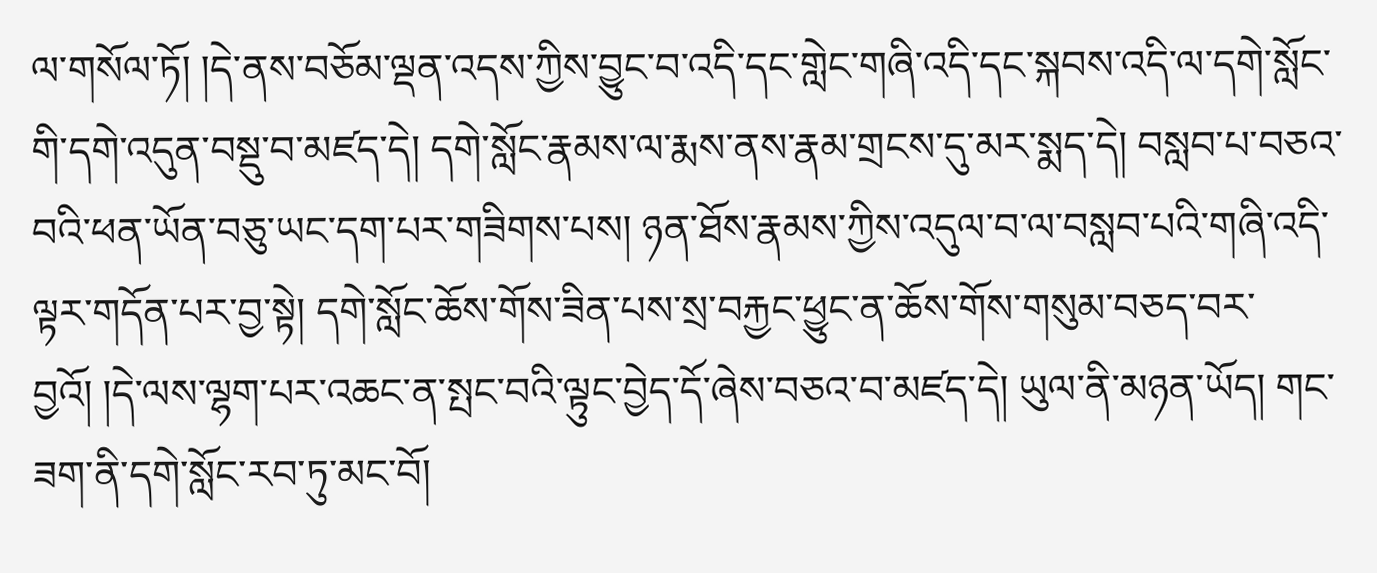ལ་གསོལ་ཏོ། །དེ་ནས་བཅོམ་ལྡན་འདས་ཀྱིས་བྱུང་བ་འདི་དང་གླེང་གཞི་འདི་དང་སྐབས་འདི་ལ་དགེ་སློང་གི་དགེ་འདུན་བསྡུ་བ་མཛད་དེ། དགེ་སློང་རྣམས་ལ་རྨས་ནས་རྣམ་གྲངས་དུ་མར་སྨད་དེ། བསླབ་པ་བཅའ་བའི་ཕན་ཡོན་བཅུ་ཡང་དག་པར་གཟིགས་པས། ཉན་ཐོས་རྣམས་ཀྱིས་འདུལ་བ་ལ་བསླབ་པའི་གཞི་འདི་ལྟར་གདོན་པར་བྱ་སྟེ། དགེ་སློང་ཆོས་གོས་ཟིན་པས་སྲ་བརྐྱང་ཕྱུང་ན་ཆོས་གོས་གསུམ་བཅད་བར་བྱའོ། །དེ་ལས་ལྷག་པར་འཆང་ན་སྤང་བའི་ལྟུང་བྱེད་དོ་ཞེས་བཅའ་བ་མཛད་དེ། ཡུལ་ནི་མཉན་ཡོད། གང་ཟག་ནི་དགེ་སློང་རབ་ཏུ་མང་བོ།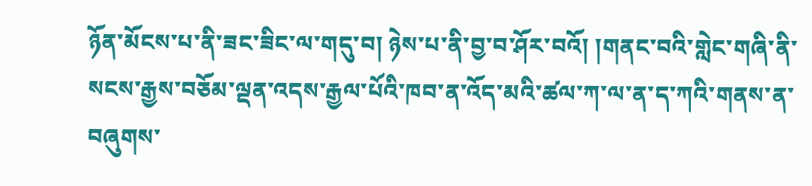ཉོན་མོངས་པ་ནི་ཟང་ཟིང་ལ་གདུ་བ། ཉེས་པ་ནི་བྱ་བ་ཤོར་བའོ། །གནང་བའི་གླེང་གཞི་ནི་སངས་རྒྱས་བཅོམ་ལྡན་འདས་རྒྱལ་པོའི་ཁབ་ན་འོད་མའི་ཚལ་ཀ་ལ་ན་ད་ཀའི་གནས་ན་བཞུགས་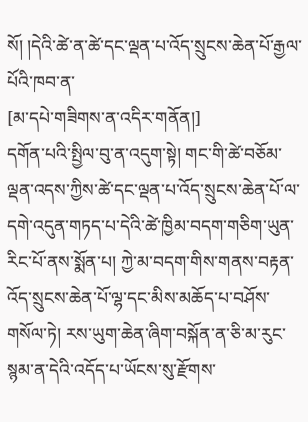སོ། །དེའི་ཚེ་ན་ཚེ་དང་ལྡན་པ་འོད་སྲུངས་ཆེན་པོ་རྒྱལ་པོའི་ཁབ་ན་
[མ་དཔེ་གཟིགས་ན་འདིར་གནོན།]
དགོན་པའི་སྤྱིལ་བུ་ན་འདུག་སྟེ། གང་གི་ཚེ་བཅོམ་ལྡན་འདས་ཀྱིས་ཚེ་དང་ལྡན་པ་འོད་སྲུངས་ཆེན་པོ་ལ་དགེ་འདུན་གཏད་པ་དེའི་ཚེ་ཁྱིམ་བདག་གཅིག་ཡུན་རིང་པོ་ནས་སྨོན་པ། ཀྱེ་མ་བདག་གིས་གནས་བརྟན་འོད་སྲུངས་ཆེན་པོ་ལྷ་དང་མིས་མཆོད་པ་བཤོས་གསོལ་ཏེ། རས་ཡུག་ཆེན་ཞིག་བསྐོན་ན་ཅི་མ་རུང་སྙམ་ན་དེའི་འདོད་པ་ཡོངས་སུ་རྫོགས་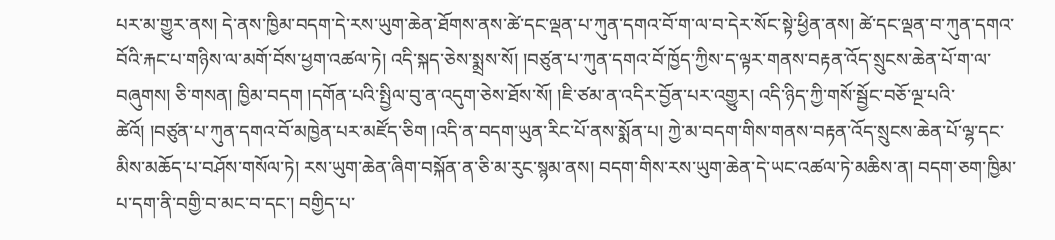པར་མ་གྱུར་ནས། དེ་ནས་ཁྱིམ་བདག་དེ་རས་ཡུག་ཆེན་ཐོགས་ནས་ཚེ་དང་ལྡན་པ་ཀུན་དགའ་བོ་ག་ལ་བ་དེར་སོང་སྟེ་ཕྱིན་ནས། ཚེ་དང་ལྡན་བ་ཀུན་དགའ་བོའི་རྐང་པ་གཉིས་ལ་མགོ་བོས་ཕྱག་འཚལ་ཏེ། འདི་སྐད་ཅེས་སྨྲས་སོ། །བཙུན་པ་ཀུན་དགའ་བོ་ཁྱོད་ཀྱིས་ད་ལྟར་གནས་བརྟན་འོད་སྲུངས་ཆེན་པོ་ག་ལ་བཞུགས། ཅི་གསན། ཁྱིམ་བདག །དགོན་པའི་སྤྱིལ་བུ་ན་འདུག་ཅེས་ཐོས་སོ། །ཇི་ཙམ་ན་འདིར་བྱོན་པར་འགྱུར། འདི་ཉིད་ཀྱི་གསོ་སྦྱོང་བཅོ་ལྔ་པའི་ཚེའོ། །བཙུན་པ་ཀུན་དགའ་བོ་མཁྱེན་པར་མཛོད་ཅིག །འདི་ན་བདག་ཡུན་རིང་པོ་ནས་སྨོན་པ། ཀྱེ་མ་བདག་གིས་གནས་བརྟན་འོད་སྲུངས་ཆེན་པོ་ལྷ་དང་མིས་མཆོད་པ་བཤོས་གསོལ་ཏེ། རས་ཡུག་ཆེན་ཞིག་བསྐོན་ན་ཅི་མ་རུང་སྙམ་ནས། བདག་གིས་རས་ཡུག་ཆེན་དེ་ཡང་འཚལ་ཏེ་མཆིས་ན། བདག་ཅག་ཁྱིམ་པ་དག་ནི་བགྱི་བ་མང་བ་དང་། བགྱིད་པ་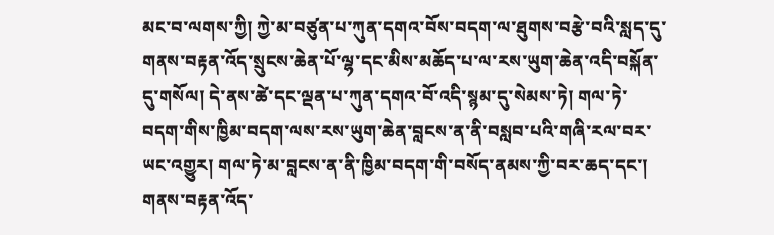མང་བ་ལགས་ཀྱི། ཀྱེ་མ་བཙུན་པ་ཀུན་དགའ་བོས་བདག་ལ་ཐུགས་བརྩེ་བའི་སླད་དུ་གནས་བརྟན་འོད་སྲུངས་ཆེན་པོ་ལྷ་དང་མིས་མཆོད་པ་ལ་རས་ཡུག་ཆེན་འདི་བསྐོན་དུ་གསོལ། དེ་ནས་ཚེ་དང་ལྡན་པ་ཀུན་དགའ་བོ་འདི་སྙམ་དུ་སེམས་ཏེ། གལ་ཏེ་བདག་གིས་ཁྱིམ་བདག་ལས་རས་ཡུག་ཆེན་བླངས་ན་ནི་བསླབ་པའི་གཞི་རལ་བར་ཡང་འགྱུར། གལ་ཏེ་མ་བླངས་ན་ནི་ཁྱིམ་བདག་གི་བསོད་ནམས་ཀྱི་བར་ཆད་དང་། གནས་བརྟན་འོད་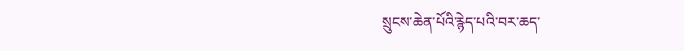སྲུངས་ཆེན་པོའི་རྙེད་པའི་བར་ཆད་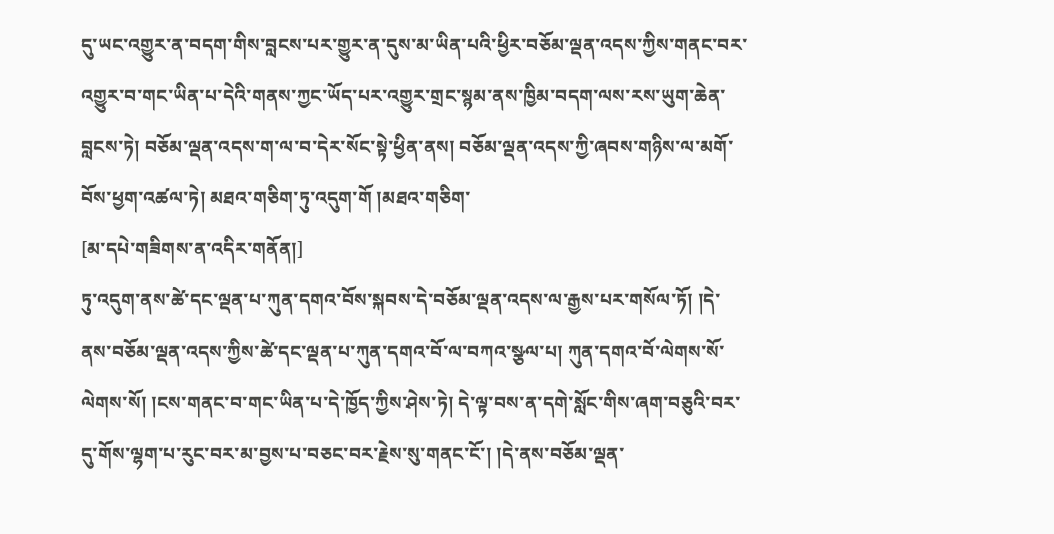དུ་ཡང་འགྱུར་ན་བདག་གིས་བླངས་པར་གྱུར་ན་དུས་མ་ཡིན་པའི་ཕྱིར་བཅོམ་ལྡན་འདས་ཀྱིས་གནང་བར་འགྱུར་བ་གང་ཡིན་པ་དེའི་གནས་ཀྱང་ཡོད་པར་འགྱུར་གྲང་སྙམ་ནས་ཁྱིམ་བདག་ལས་རས་ཡུག་ཆེན་བླངས་ཏེ། བཅོམ་ལྡན་འདས་ག་ལ་བ་དེར་སོང་སྟེ་ཕྱིན་ནས། བཅོམ་ལྡན་འདས་ཀྱི་ཞབས་གཉིས་ལ་མགོ་བོས་ཕྱག་འཚལ་ཏེ། མཐའ་གཅིག་ཏུ་འདུག་གོ །མཐའ་གཅིག་
[མ་དཔེ་གཟིགས་ན་འདིར་གནོན།]
ཏུ་འདུག་ནས་ཚེ་དང་ལྡན་པ་ཀུན་དགའ་བོས་སྐབས་དེ་བཅོམ་ལྡན་འདས་ལ་རྒྱས་པར་གསོལ་ཏོ། །དེ་ནས་བཅོམ་ལྡན་འདས་ཀྱིས་ཚེ་དང་ལྡན་པ་ཀུན་དགའ་བོ་ལ་བཀའ་སྩལ་པ། ཀུན་དགའ་བོ་ལེགས་སོ་ལེགས་སོ། །ངས་གནང་བ་གང་ཡིན་པ་དེ་ཁྱོད་ཀྱིས་ཤེས་ཏེ། དེ་ལྟ་བས་ན་དགེ་སློང་གིས་ཞག་བཅུའི་བར་དུ་གོས་ལྷག་པ་རུང་བར་མ་བྱས་པ་བཅང་བར་རྗེས་སུ་གནང་ངོ་། །དེ་ནས་བཅོམ་ལྡན་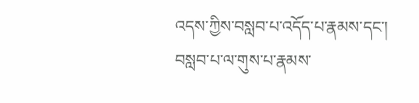འདས་ཀྱིས་བསླབ་པ་འདོད་པ་རྣམས་དང་། བསླབ་པ་ལ་གུས་པ་རྣམས་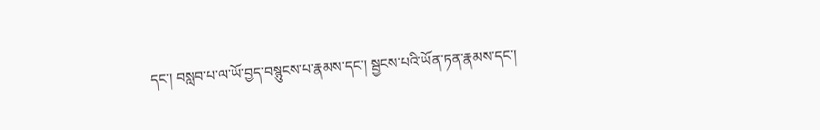དང་། བསླབ་པ་ལ་ཡོ་བྱད་བསྙུངས་པ་རྣམས་དང་། སྦྱངས་པའི་ཡོན་ཏན་རྣམས་དང་།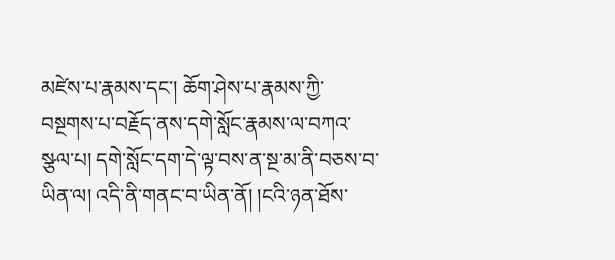མཛེས་པ་རྣམས་དང་། ཆོག་ཤེས་པ་རྣམས་ཀྱི་བསྔགས་པ་བརྗོད་ནས་དགེ་སློང་རྣམས་ལ་བཀའ་སྩལ་པ། དགེ་སློང་དག་དེ་ལྟ་བས་ན་སྔ་མ་ནི་བཅས་བ་ཡིན་ལ། འདི་ནི་གནང་བ་ཡིན་ནོ། །ངའི་ཉན་ཐོས་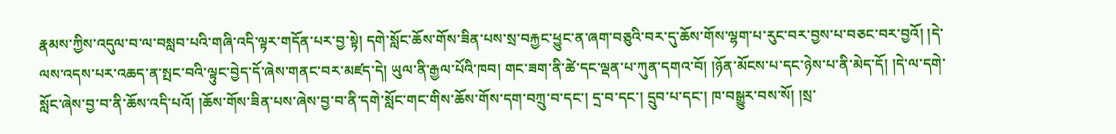རྣམས་ཀྱིས་འདུལ་བ་ལ་བསླབ་པའི་གཞི་འདི་ལྟར་གདོན་པར་བྱ་སྟེ། དགེ་སློང་ཆོས་གོས་ཟིན་པས་སྲ་བརྐྱང་ཕྱུང་ན་ཞག་བཅུའི་བར་དུ་ཆོས་གོས་ལྷག་པ་རུང་བར་བྱས་པ་བཅང་བར་བྱའོ། །དེ་ལས་འདས་པར་འཆད་ན་སྤང་བའི་ལྟུང་བྱེད་དོ་ཞེས་གནང་བར་མཛད་དེ། ཡུལ་ནི་རྒྱལ་པོའི་ཁབ། གང་ཟག་ནི་ཚེ་དང་ལྡན་པ་ཀུན་དགའ་བོ། །ཉོན་མོངས་པ་དང་ཉེས་པ་ནི་མེད་དོ། །དེ་ལ་དགེ་སློང་ཞེས་བྱ་བ་ནི་ཆོས་འདི་པའོ། །ཆོས་གོས་ཟིན་པས་ཞེས་བྱ་བ་ནི་དགེ་སློང་གང་གིས་ཆོས་གོས་དག་བཀྲུ་བ་དང་། དྲ་བ་དང་། དྲུབ་པ་དང་། ཁ་བསྒྱུར་བས་སོ། །སྲ་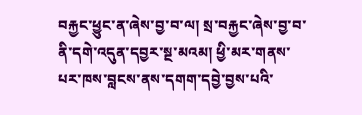བརྐྱང་ཕྱུང་ན་ཞེས་བྱ་བ་ལ། སྲ་བརྐྱང་ཞེས་བྱ་བ་ནི་དགེ་འདུན་དབྱར་སྔ་མའམ། ཕྱི་མར་གནས་པར་ཁས་བླངས་ནས་དགག་དབྱེ་བྱས་པའི་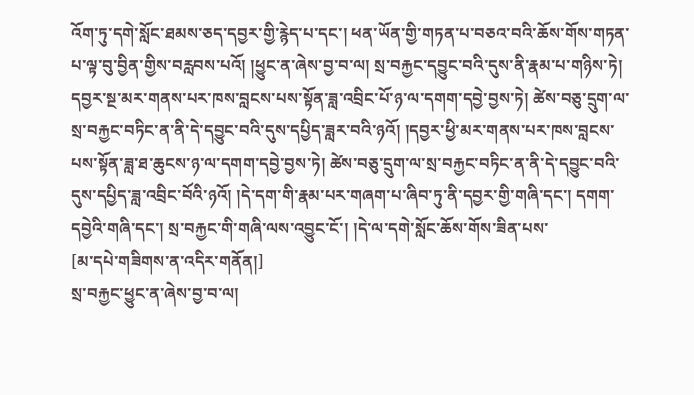འོག་ཏུ་དགེ་སློང་ཐམས་ཅད་དབྱར་གྱི་རྙེད་པ་དང་། ཕན་ཡོན་གྱི་གཏན་པ་བཅའ་བའི་ཆོས་གོས་གཏན་པ་ལྟ་བུ་བྱིན་གྱིས་བརླབས་པའོ། །ཕྱུང་ན་ཞེས་བྱ་བ་ལ། སྲ་བརྐྱང་དབྱུང་བའི་དུས་ནི་རྣམ་པ་གཉིས་ཏེ། དབྱར་སྔ་མར་གནས་པར་ཁས་བླངས་པས་སྟོན་ཟླ་འབྲིང་པོ་ཉ་ལ་དགག་དབྱེ་བྱས་ཏེ། ཚེས་བཅུ་དྲུག་ལ་སྲ་བརྐྱང་བཏིང་ན་ནི་དེ་དབྱུང་བའི་དུས་དཔྱིད་ཟླར་བའི་ཉའོ། །དབྱར་ཕྱི་མར་གནས་པར་ཁས་བླངས་པས་སྟོན་ཟླ་ཐ་ཆུངས་ཉ་ལ་དགག་དབྱེ་བྱས་ཏེ། ཚེས་བཅུ་དྲུག་ལ་སྲ་བརྐྱང་བཏིང་ན་ནི་དེ་དབྱུང་བའི་དུས་དཔྱིད་ཟླ་འབྲིང་བོའི་ཉའོ། །དེ་དག་གི་རྣམ་པར་གཞག་པ་ཞིབ་ཏུ་ནི་དབྱར་གྱི་གཞི་དང་། དགག་དབྱེའི་གཞི་དང་། སྲ་བརྐྱང་གི་གཞི་ལས་འབྱུང་ངོ་། །དེ་ལ་དགེ་སློང་ཆོས་གོས་ཟིན་པས་
[མ་དཔེ་གཟིགས་ན་འདིར་གནོན།]
སྲ་བརྐྱང་ཕྱུང་ན་ཞེས་བྱ་བ་ལ།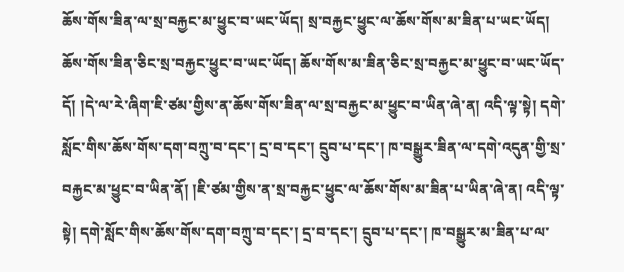ཆོས་གོས་ཟིན་ལ་སྲ་བརྐྱང་མ་ཕྱུང་བ་ཡང་ཡོད། སྲ་བརྐྱང་ཕྱུང་ལ་ཆོས་གོས་མ་ཟིན་པ་ཡང་ཡོད། ཆོས་གོས་ཟིན་ཅིང་སྲ་བརྐྱང་ཕྱུང་བ་ཡང་ཡོད། ཆོས་གོས་མ་ཟིན་ཅིང་སྲ་བརྐྱང་མ་ཕྱུང་བ་ཡང་ཡོད་དོ། །དེ་ལ་རེ་ཞིག་ཇི་ཙམ་གྱིས་ན་ཆོས་གོས་ཟིན་ལ་སྲ་བརྐྱང་མ་ཕྱུང་བ་ཡིན་ཞེ་ན། འདི་ལྟ་སྟེ། དགེ་སློང་གིས་ཆོས་གོས་དག་བཀྲུ་བ་དང་། དྲ་བ་དང་། དྲུབ་པ་དང་། ཁ་བསྒྱུར་ཟིན་ལ་དགེ་འདུན་གྱི་སྲ་བརྐྱང་མ་ཕྱུང་བ་ཡིན་ནོ། །ཇི་ཙམ་གྱིས་ན་སྲ་བརྐྱང་ཕྱུང་ལ་ཆོས་གོས་མ་ཟིན་པ་ཡིན་ཞེ་ན། འདི་ལྟ་སྟེ། དགེ་སློང་གིས་ཆོས་གོས་དག་བཀྲུ་བ་དང་། དྲ་བ་དང་། དྲུབ་པ་དང་། ཁ་བསྒྱུར་མ་ཟིན་པ་ལ་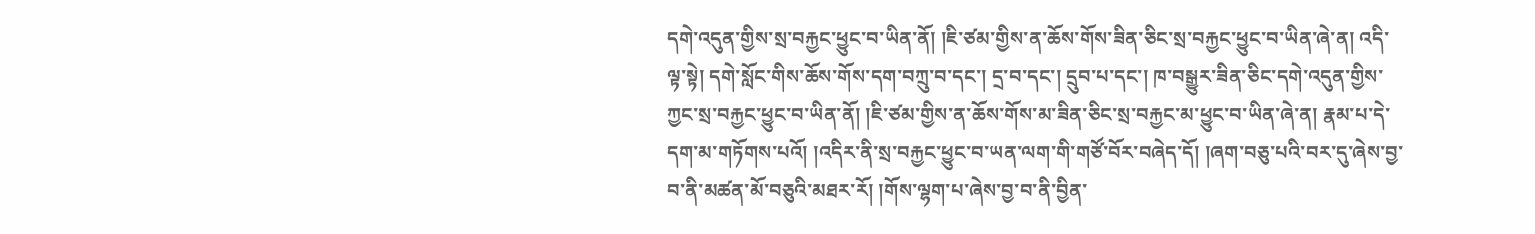དགེ་འདུན་གྱིས་སྲ་བརྐྱང་ཕྱུང་བ་ཡིན་ནོ། །ཇི་ཙམ་གྱིས་ན་ཆོས་གོས་ཟིན་ཅིང་སྲ་བརྐྱང་ཕྱུང་བ་ཡིན་ཞེ་ན། འདི་ལྟ་སྟེ། དགེ་སློང་གིས་ཆོས་གོས་དག་བཀྲུ་བ་དང་། དྲ་བ་དང་། དྲུབ་པ་དང་། ཁ་བསྒྱུར་ཟིན་ཅིང་དགེ་འདུན་གྱིས་ཀྱང་སྲ་བརྐྱང་ཕྱུང་བ་ཡིན་ནོ། །ཇི་ཙམ་གྱིས་ན་ཆོས་གོས་མ་ཟིན་ཅིང་སྲ་བརྐྱང་མ་ཕྱུང་བ་ཡིན་ཞེ་ན། རྣམ་པ་དེ་དག་མ་གཏོགས་པའོ། །འདིར་ནི་སྲ་བརྐྱང་ཕྱུང་བ་ཡན་ལག་གི་གཙོ་བོར་བཞེད་དོ། །ཞག་བཅུ་པའི་བར་དུ་ཞེས་བྱ་བ་ནི་མཚན་མོ་བཅུའི་མཐར་རོ། །གོས་ལྷག་པ་ཞེས་བྱ་བ་ནི་བྱིན་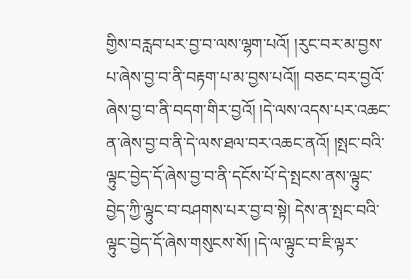གྱིས་བརླབ་པར་བྱ་བ་ལས་ལྷག་པའོ། །རུང་བར་མ་བྱས་པ་ཞེས་བྱ་བ་ནི་བརྟག་པ་མ་བྱས་པའོ།། བཅང་བར་བྱའོ་ཞེས་བྱ་བ་ནི་བདག་གིར་བྱའོ། །དེ་ལས་འདས་པར་འཆང་ན་ཞེས་བྱ་བ་ནི་དེ་ལས་ཐལ་བར་འཆང་ནའོ། །སྤང་བའི་ལྟུང་བྱེད་དོ་ཞེས་བྱ་བ་ནི་དངོས་པོ་དེ་སྤངས་ནས་ལྟུང་བྱེད་ཀྱི་ལྟུང་བ་བཤགས་པར་བྱ་བ་སྟེ། དེས་ན་སྤང་བའི་ལྟུང་བྱེད་དོ་ཞེས་གསུངས་སོ། །དེ་ལ་ལྟུང་བ་ཇི་ལྟར་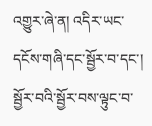འགྱུར་ཞེ་ན། འདིར་ཡང་དངོས་གཞི་དང་སྦྱོར་བ་དང་། སྦྱོར་བའི་སྦྱོར་བས་ལྟུང་བ་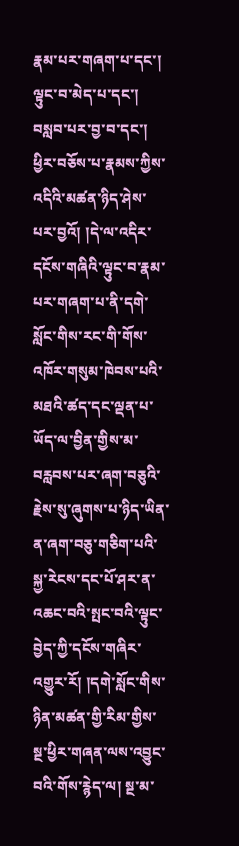རྣམ་པར་གཞག་པ་དང་། ལྟུང་བ་མེད་པ་དང་། བསླབ་པར་བྱ་བ་དང་། ཕྱིར་བཅོས་པ་རྣམས་ཀྱིས་འདིའི་མཚན་ཉིད་ཤེས་པར་བྱའོ། །དེ་ལ་འདིར་དངོས་གཞིའི་ལྟུང་བ་རྣམ་པར་གཞག་པ་ནི་དགེ་སློང་གིས་རང་གི་གོས་འཁོར་གསུམ་ཁེབས་པའི་མཐའི་ཚད་དང་ལྡན་པ་ཡོད་ལ་བྱིན་གྱིས་མ་བརླབས་པར་ཞག་བཅུའི་རྗེས་སུ་ཞུགས་པ་ཉིད་ཡིན་ན་ཞག་བཅུ་གཅིག་པའི་སྐྱ་རེངས་དང་པོ་ཤར་ན་འཆང་བའི་སྤང་བའི་ལྟུང་བྱེད་ཀྱི་དངོས་གཞིར་འགྱུར་རོ། །དགེ་སློང་གིས་ཉིན་མཚན་གྱི་རིམ་གྱིས་སྔ་ཕྱིར་གཞན་ལས་འབྱུང་བའི་གོས་རྙེད་ལ། སྔ་མ་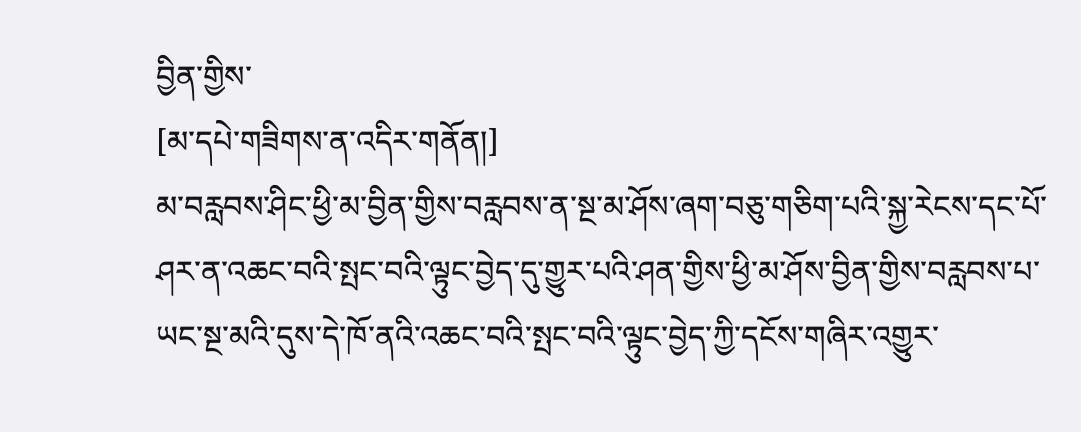བྱིན་གྱིས་
[མ་དཔེ་གཟིགས་ན་འདིར་གནོན།]
མ་བརླབས་ཤིང་ཕྱི་མ་བྱིན་གྱིས་བརླབས་ན་སྔ་མ་ཤོས་ཞག་བཅུ་གཅིག་པའི་སྐྱ་རེངས་དང་པོ་ཤར་ན་འཆང་བའི་སྤང་བའི་ལྟུང་བྱེད་དུ་གྱུར་པའི་ཤན་གྱིས་ཕྱི་མ་ཤོས་བྱིན་གྱིས་བརླབས་པ་ཡང་སྔ་མའི་དུས་དེ་ཁོ་ནའི་འཆང་བའི་སྤང་བའི་ལྟུང་བྱེད་ཀྱི་དངོས་གཞིར་འགྱུར་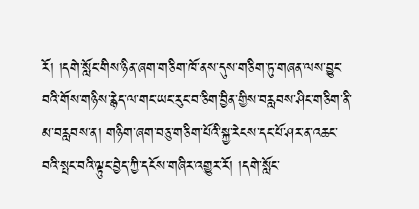རོ། །དགེ་སློང་གིས་ཉིན་ཞག་གཅིག་ཁོ་ནས་དུས་གཅིག་ཏུ་གཞན་ལས་བྱུང་བའི་གོས་གཉིས་རྙེད་ལ་གང་ཡང་རུང་བ་ཅིག་བྱིན་གྱིས་བརླབས་ཤིང་གཅིག་ནི་མ་བརླབས་ན། གཉིག་ཞག་བཅུ་གཅིག་པོའི་སྐྱ་རེངས་དང་པོ་ཤར་ན་འཆང་བའི་སྤང་བའི་ལྟུང་བྱེད་ཀྱི་དངོས་གཞིར་འགྱུར་རོ། །དགེ་སློང་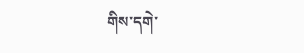གིས་དགེ་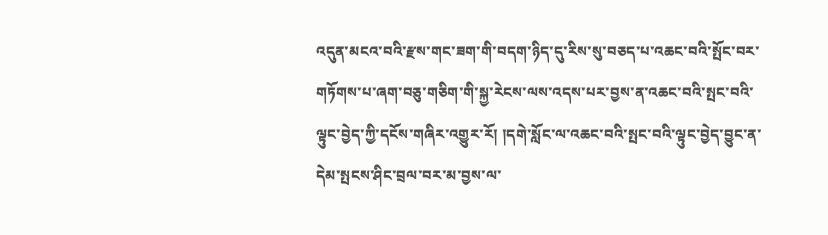འདུན་མངའ་བའི་རྫས་གང་ཟག་གི་བདག་ཉིད་དུ་རིས་སུ་བཅད་པ་འཆང་བའི་སྤོང་བར་གཏོགས་པ་ཞག་བཅུ་གཅིག་གི་སྐྱ་རེངས་ལས་འདས་པར་བྱས་ན་འཆང་བའི་སྤང་བའི་ལྟུང་བྱེད་ཀྱི་དངོས་གཞིར་འགྱུར་རོ། །དགེ་སློང་ལ་འཆང་བའི་སྤང་བའི་ལྟུང་བྱེད་བྱུང་ན་དེམ་སྤངས་ཤིང་བྲལ་བར་མ་བྱས་ལ་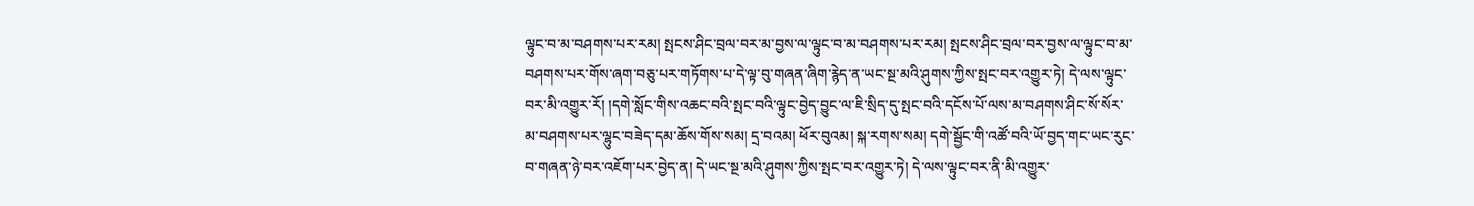ལྟུང་བ་མ་བཤགས་པར་རམ། སྤངས་ཤིང་བྲལ་བར་མ་བྱས་ལ་ལྟུང་བ་མ་བཤགས་པར་རམ། སྤངས་ཤིང་བྲལ་བར་བྱས་ལ་ལྟུང་བ་མ་བཤགས་པར་གོས་ཞག་བཅུ་པར་གཏོགས་པ་དེ་ལྟ་བུ་གཞན་ཞིག་རྙེད་ན་ཡང་སྔ་མའི་ཤུགས་ཀྱིས་སྤང་བར་འགྱུར་ཏེ། དེ་ལས་ལྟུང་བར་མི་འགྱུར་རོ། །དགེ་སློང་གིས་འཆང་བའི་སྤང་བའི་ལྟུང་བྱེད་བྱུང་ལ་ཇི་སྲིད་དུ་སྤང་བའི་དངོས་པོ་ལས་མ་བཤགས་ཤིང་སོ་སོར་མ་བཤགས་པར་ལྷུང་བཟེད་དམ་ཆོས་གོས་སམ། དྲ་བའམ། ཕོར་བུའམ། སྐ་རགས་སམ། དགེ་སྦྱོང་གི་འཚོ་བའི་ཡོ་བྱད་གང་ཡང་རུང་བ་གཞན་ཉེ་བར་འཇོག་པར་བྱེད་ན། དེ་ཡང་སྔ་མའི་ཤུགས་ཀྱིས་སྤང་བར་འགྱུར་ཏེ། དེ་ལས་ལྟུང་བར་ནི་མི་འགྱུར་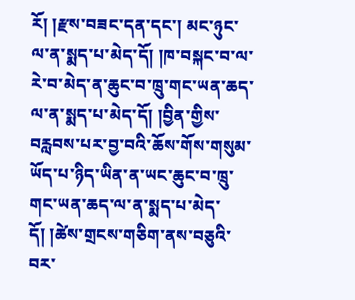རོ། །རྫས་བཟང་དན་དང་། མང་ཉུང་ལ་ན་སྨད་པ་མེད་དོ། །ཁ་བསྐང་བ་ལ་རེ་བ་མེད་ན་ཆུང་བ་ཁྲུ་གང་ཡན་ཆད་ལ་ན་སྨད་པ་མེད་དོ། །བྱིན་གྱིས་བརླབས་པར་བྱ་བའི་ཆོས་གོས་གསུམ་ཡོད་པ་ཉིད་ཡིན་ན་ཡང་ཆུང་བ་ཁྲུ་གང་ཡན་ཆད་ལ་ན་སྨད་པ་མེད་དོ། །ཚེས་གྲངས་གཅིག་ནས་བཅུའི་བར་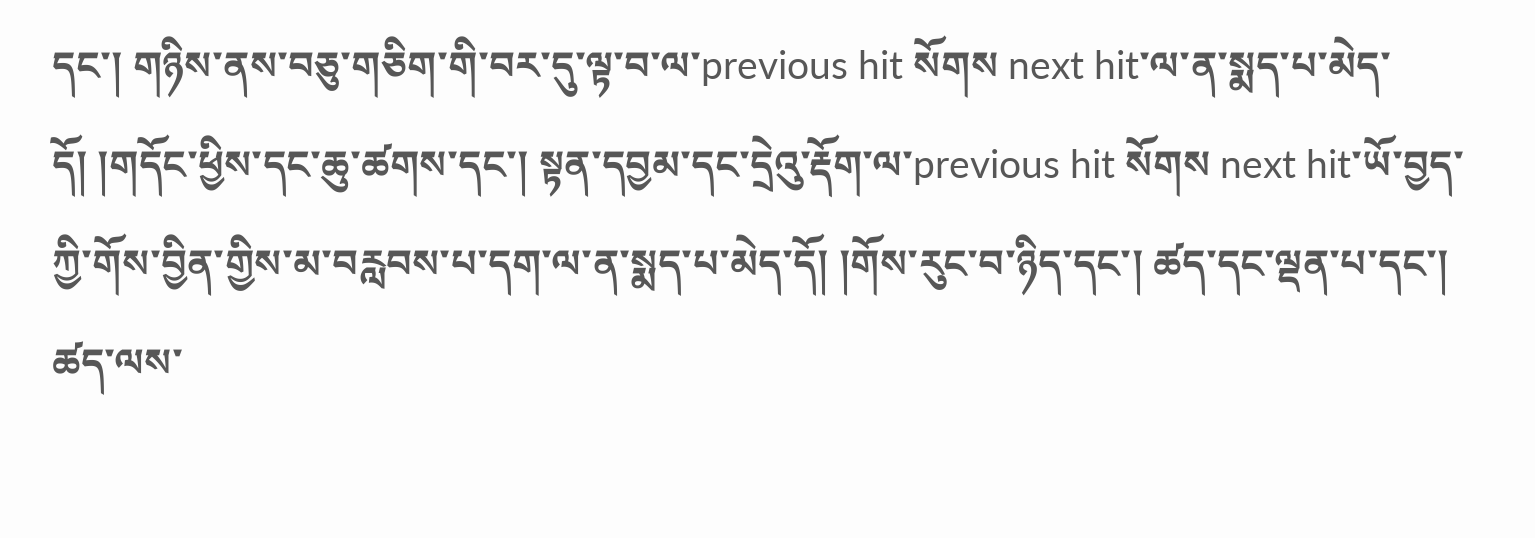དང་། གཉིས་ནས་བཅུ་གཅིག་གི་བར་དུ་ལྟ་བ་ལ་previous hit སོགས next hit་ལ་ན་སྨད་པ་མེད་དོ། །གདོང་ཕྱིས་དང་ཆུ་ཚགས་དང་། སྟན་དབྱམ་དང་དྲེའུ་རྡོག་ལ་previous hit སོགས next hit་ཡོ་བྱད་ཀྱི་གོས་བྱིན་གྱིས་མ་བརླབས་པ་དག་ལ་ན་སྨད་པ་མེད་དོ། །གོས་རུང་བ་ཉིད་དང་། ཚད་དང་ལྡན་པ་དང་། ཚད་ལས་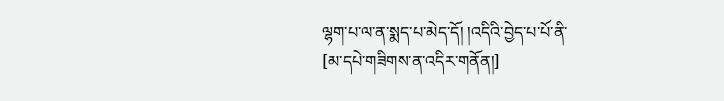ལྷག་པ་ལ་ན་སྨད་པ་མེད་དོ། །འདིའི་བྱེད་པ་པོ་ནི་
[མ་དཔེ་གཟིགས་ན་འདིར་གནོན།]